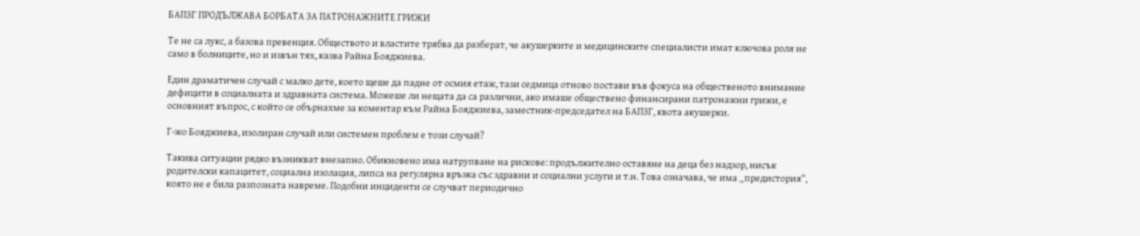БАПЗГ ПРОДЪЛЖАВА БОРБАТА ЗА ПАТРОНАЖНИТЕ ГРИЖИ

Те не са лукс, а базова превенция. Обществото и властите трябва да разберат, че акушерките и медицинските специалисти имат ключова роля не само в болниците, но и извън тях, казва Райна Бояджиева.

Един драматичен случай с малко дете, което щеше да падне от осмия етаж, тази седмица отново постави във фокуса на общественото внимание дефицити в социалната и здравната система. Можеше ли нещата да са различни, ако имаше обществено финансирани патронажни грижи, е основният въпрос, с който се обърнахме за коментар към Райна Бояджиева, заместник-председател на БАПЗГ, квота акушерки.

Г-жо Бояджиева, изолиран случай или системен проблем е този случай?

Такива ситуации рядко възникват внезапно. Обикновено има натрупване на рискове: продължително оставяне на деца без надзор, нисък родителски капацитет, социална изолация, липса на регулярна връзка със здравни и социални услуги и т.н. Това означава, че има „предистория“, която не е била разпозната навреме. Подобни инциденти се случват периодично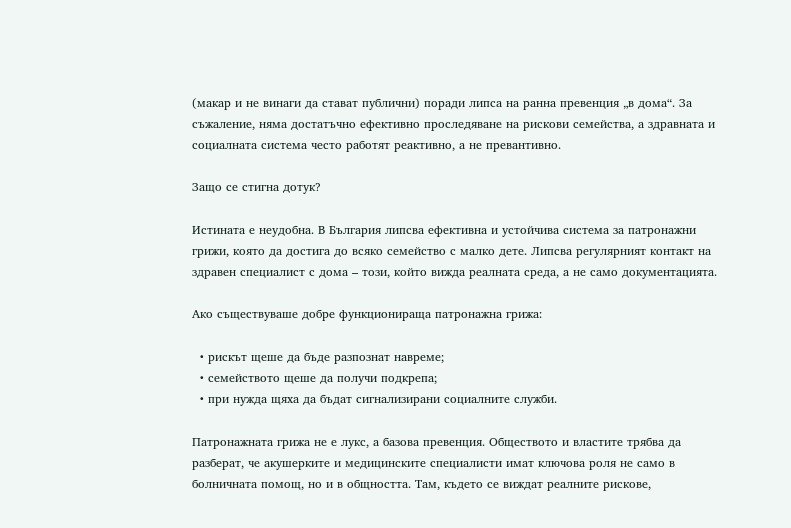(макар и не винаги да стават публични) поради липса на ранна превенция „в дома“. За съжаление, няма достатъчно ефективно проследяване на рискови семейства, а здравната и социалната система често работят реактивно, а не превантивно.

Защо се стигна дотук?

Истината е неудобна. В България липсва ефективна и устойчива система за патронажни грижи, която да достига до всяко семейство с малко дете. Липсва регулярният контакт на здравен специалист с дома – този, който вижда реалната среда, а не само документацията.

Ако съществуваше добре функционираща патронажна грижа:

  • рискът щеше да бъде разпознат навреме;
  • семейството щеше да получи подкрепа;
  • при нужда щяха да бъдат сигнализирани социалните служби.

Патронажната грижа не е лукс, а базова превенция. Обществото и властите трябва да разберат, че акушерките и медицинските специалисти имат ключова роля не само в болничната помощ, но и в общността. Там, където се виждат реалните рискове,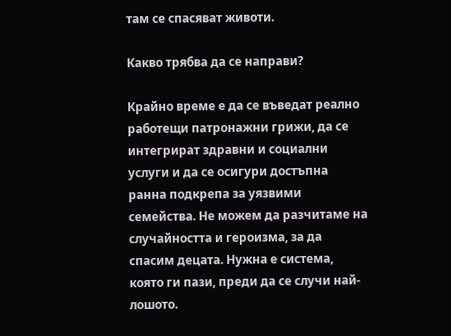там се спасяват животи.

Какво трябва да се направи?

Крайно време е да се въведат реално работещи патронажни грижи, да се интегрират здравни и социални услуги и да се осигури достъпна ранна подкрепа за уязвими семейства. Не можем да разчитаме на случайността и героизма, за да спасим децата. Нужна е система, която ги пази, преди да се случи най-лошото.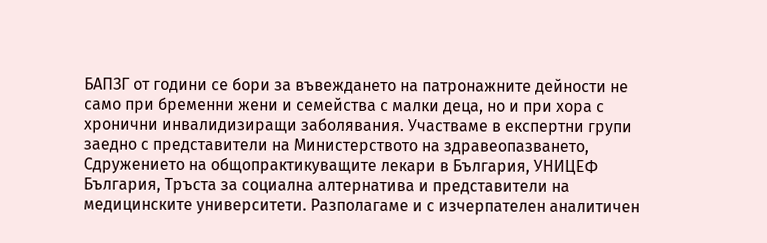БАПЗГ от години се бори за въвеждането на патронажните дейности не само при бременни жени и семейства с малки деца, но и при хора с хронични инвалидизиращи заболявания. Участваме в експертни групи заедно с представители на Министерството на здравеопазването, Сдружението на общопрактикуващите лекари в България, УНИЦЕФ България, Тръста за социална алтернатива и представители на медицинските университети. Разполагаме и с изчерпателен аналитичен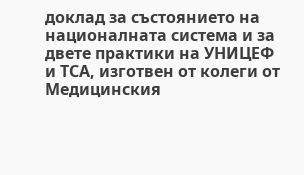доклад за състоянието на националната система и за двете практики на УНИЦЕФ и ТСА, изготвен от колеги от Медицинския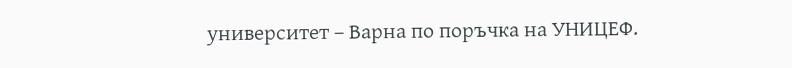университет – Варна по поръчка на УНИЦЕФ.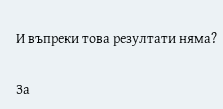И въпреки това резултати няма?

За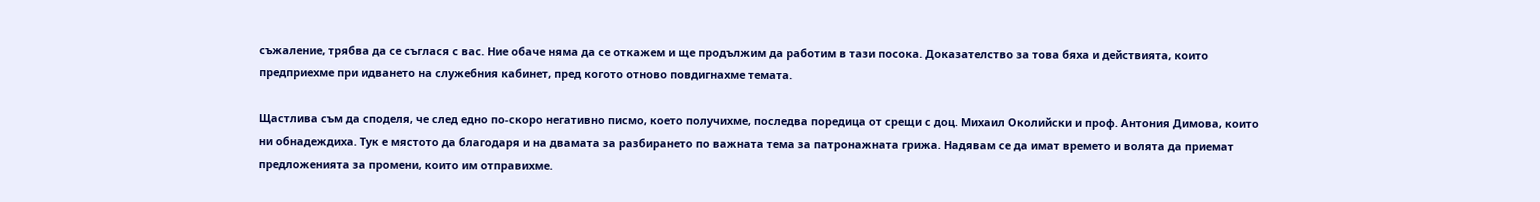съжаление, трябва да се съглася с вас. Ние обаче няма да се откажем и ще продължим да работим в тази посока. Доказателство за това бяха и действията, които предприехме при идването на служебния кабинет, пред когото отново повдигнахме темата.

Щастлива съм да споделя, че след едно по-скоро негативно писмо, което получихме, последва поредица от срещи с доц. Михаил Околийски и проф. Антония Димова, които ни обнадеждиха. Тук е мястото да благодаря и на двамата за разбирането по важната тема за патронажната грижа. Надявам се да имат времето и волята да приемат предложенията за промени, които им отправихме.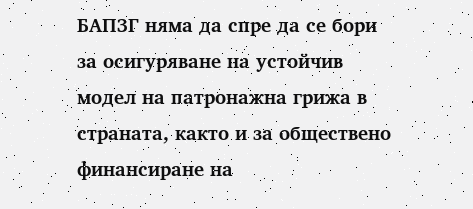БАПЗГ няма да спре да се бори за осигуряване на устойчив модел на патронажна грижа в страната, както и за обществено финансиране на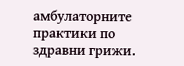амбулаторните практики по здравни грижи.